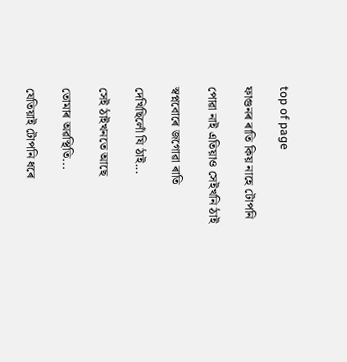top of page

ফাগুনৰ ৰাতি কিয় নাহে টোপনি

পোৱা নাই এতিয়াও সেইখনি ঠাই

স্বপ্নবোৰে জগোৱা ৰাতি

দেখিছিলোঁ যি ঠাই...

সেই ঠাইখনতে আছে

তোমাৰ অৱস্থিতি...

যেতিয়াই টোপনি ধৰে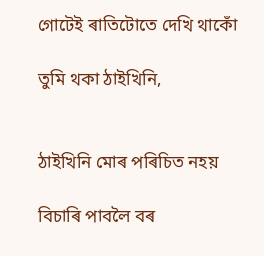গোটেই ৰাতিটোতে দেখি থাকোঁ

তুমি থকা ঠাইখিনি,


ঠাইখিনি মোৰ পৰিচিত নহয়

বিচাৰি পাবলৈ বৰ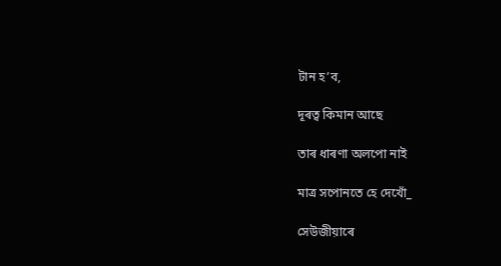টান হ’ব,

দূৰত্ব কিমান আছে

তাৰ ধাৰণা অলপো নাই

মাত্ৰ সপোনতে হে দেখোঁ_

সেউজীয়াৰে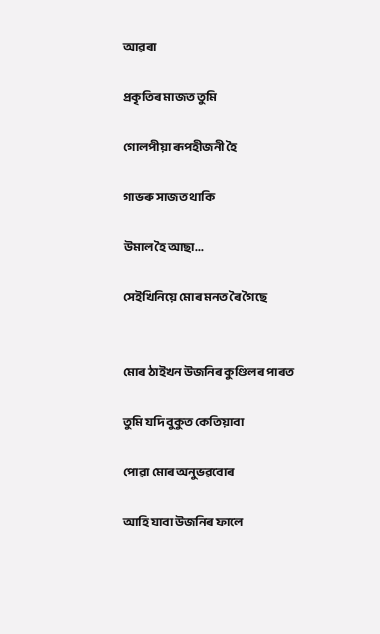আৱৰা

প্ৰকৃতিৰ মাজত তুমি

গোলপীয়া ৰূপহীজনী হৈ

গাভৰু সাজত থাকি

উমাল হৈ আছা...

সেইখিনিয়ে মোৰ মনত ৰৈ গৈছে


মোৰ ঠাইখন উজনিৰ কুণ্ডিলৰ পাৰত

তুমি যদি বুকুত কেতিয়াবা

পোৱা মোৰ অনুভৱবোৰ

আহি যাবা উজনিৰ ফালে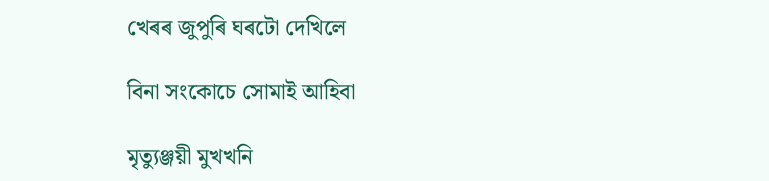খেৰৰ জুপুৰি ঘৰটো দেখিলে

বিনা সংকোচে সোমাই আহিবা

মৃত্যুঞ্জয়ী মুখখনি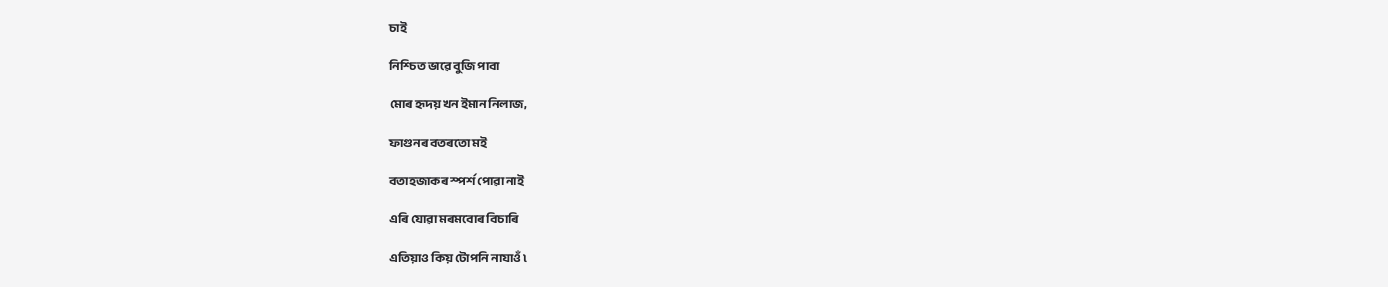চাই

নিশ্চিত ভাৱে বুজি পাবা

মোৰ হৃদয় খন ইমান নিলাজ,

ফাগুনৰ বতৰতো মই

বতাহজাকৰ স্পৰ্শ পোৱা নাই

এৰি যোৱা মৰমবোৰ বিচাৰি

এতিয়াও কিয় টোপনি নাযাওঁ ৷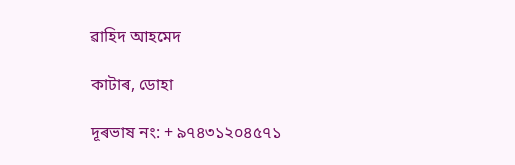ৱাহিদ আহমেদ

কাটাৰ, ডোহা

দূৰভাষ নং: + ৯৭৪৩১২০৪৫৭১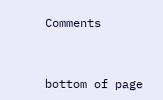Comments


bottom of page